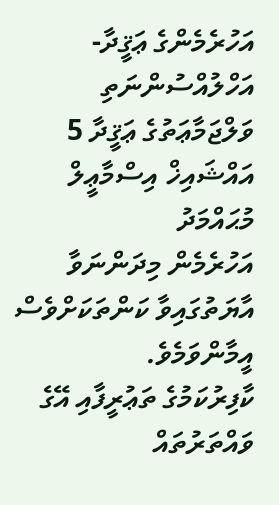އަހުރެމެންގެ ޢަޤީދާ- އަހްލުއްސުންނަތި ވަލްޖަމާޢަތުގެ ޢަޤީދާ 5
އައްޝައިޚް އިސްމާޢީލް މުޙައްމަދު
އަހުރެމެން މިދަންނަވާ އާޔަތުގައިވާ ކަންތަކަށްވެސް އީމާންވަމެވެ.
ކާފިރުކަމުގެ ތަޢުރީފާއި އޭގެ ވައްތަރުތައް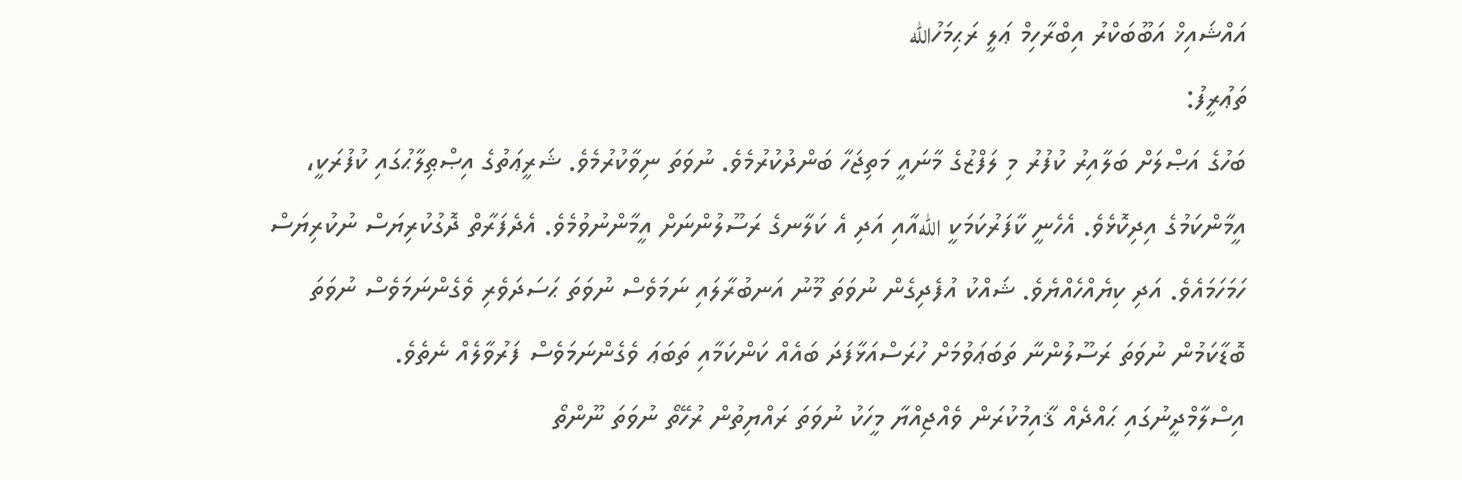އައްޝައިޚް އަބޫބަކްރު އިބްރާހިމް ޢަލީ ރަޙިމަހުالله
ތަޢުރީފު:
ބަހުގެ އަޞްލަށް ބަލާއިރު ކުފުރު މި ލަފްޒުގެ މާނައީ މަތިޖަހާ ބަންދުކުރުމެވެ. ނުވަތަ ނިވާކުރުމެވެ. ޝަރީޢަތުގެ އިޞްޠިލާޙުގައި ކުފުރަކީ، އީމާންކަމުގެ އިދިކޮޅެވެ. އެހެނީ ކާފަރުކަމަކީ اللهއާއި އަދި އެ ކަލާނގެ ރަސޫލުންނަށް އީމާންނުވުމެވެ. އެދެފަރާތް ދޮގުކުރިޔަސް ނުކުރިޔަސް ހަމަހަމައެވެ. އަދި ކިޔެއްހެއްޔެވެ. ޝައްކު އުފެދިގެން ނުވަތަ މޫނު އަނބުރާލައި ނަމަވެސް ނުވަތަ ޙަސަދަވެރި ވެގެންނަމަވެސް ނުވަތަ ބޮޑާކަމުން ނުވަތަ ރަސޫލުންނާ ތަބަޢަވުމަށް ހުރަސްއަޅާފަދަ ބައެއް ކަންކަމާއި ތަބަޢަ ވެގެންނަމަވެސް ފަރުވާލެއް ނެތެވެ.
އިސްލާމްދީނުގައި ޙައްދެއް ޤާއިމުކުރަން ވެއްޖިއްޔާ މީހަކު ނުވަތަ ރައްޔިތުން ރުހޭތޯ ނުވަތަ ނޫންތޯ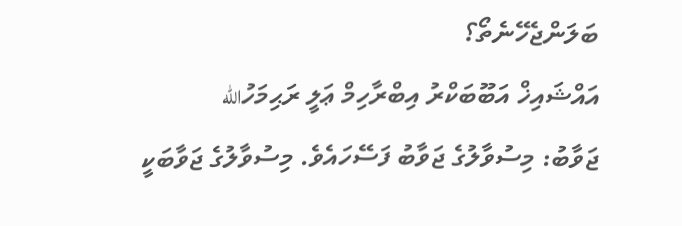ބަލަންޖެހޭނެތޯ؟
އައްޝައިޚް އަބޫބަކްރު އިބްރާހިމް ޢަލީ ރަޙިމަހުالله
ޖަވާބު: މިސުވާލުގެ ޖަވާބު ފަސޭހައެވެ. މިސުވާލުގެ ޖަވާބަކީ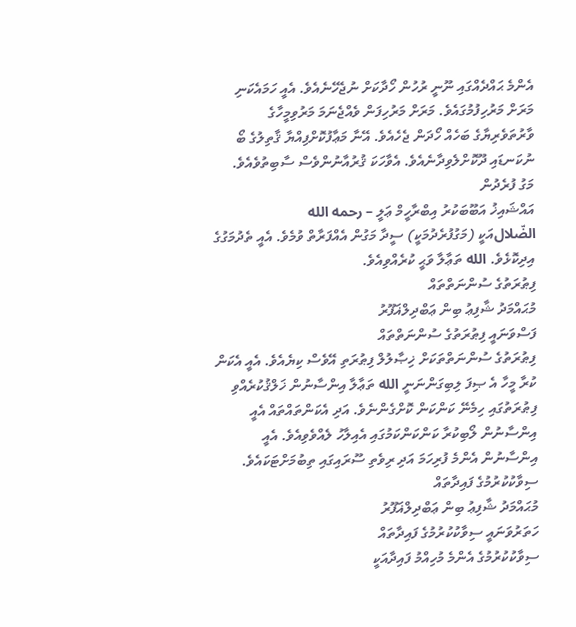އެންމެ ޙައްދެއްގައި ނޫނީ ރުހުން ހޯދާކަށް ނުޖެހޭނެއެވެ. އެއީ ހަމައެކަނި މަރަށް މަރުހިފުމުގައެވެ. މަރަށް މަރުހިފަން ވެއްޖެނަމަ މަރުވިމީހާގެ ވާރުތަވެރިޔާގެ ބަހެއް ހޯދަން ޖެހެއެވެ. އޭނާ މަޢާފުކޮށްފިއްޔާ ޤާތިލުގެ ބޯ ނުކަނޑައި ދޫކޮށްލެވިދާނެއެވެ. އެވާހަކަ ޤުރުއާނުންވެސް ސާބިތުވެއެވެ.
މަގު ފުރެދުން
އައްޝައިޚު އަބޫބަކުރު އިބްރާހީމް ޢަލީ – رحمه الله
الضّلالއަކީ (މަގުފުރެދުމަކީ) ސީދާ މަގުން އެއްފަރާތް ވުމެވެ. އެއީ ތެދުމަގުގެ އިދިކޮޅެވެ. الله ތަޢާލާ ވަޙީ ކުރެއްވިއެވެ.
ފިޠުރަތުގެ ސުންނަތްތައް
މުޙައްމަދު ޝާފިޢު ބިން ޢަބްދިލްޣަފޫރު
ފަސްވަނައީ ފިޠުރަތުގެ ސުންނަތްތައް
ފިޠުރަތުގެ ސުންނަތްތަކަށް ޚިޞާލުލް ފިޠުރަތި އޭވެސް ކިޔެއެވެ. އެއީ އެކަން ކުރާ މީހާ އެ ޞިފަ ލިބިގަންނަނީ الله ތަޢާލާ އިންސާނުން ޚަލްޤުކުރެއްވި ފިޠުރަތުގައި ހިމެނޭ ކަންކަން ކޮށްގެންނެވެ. އަދި އެކަންތައްތައް އެއީ އިންސާނުން ލޯބިކުރާ ކަންކަންކަމުގައި އެއިލާހު ލެއްވެވިއެވެ. އެއީ އިންސާނުން އެންމެ ފުރިހަމަ އަދި ރިވެތި ސޫރައިގައި ތިބުމަށްޓަކައެވެ.
ސިވާކުކުރުމުގެ ފައިދާތައް
މުޙައްމަދު ޝާފިޢު ބިން ޢަބްދިލްޣަފޫރު
ހަތަރުވަނައީ ސިވާކުކުރުމުގެ ފައިދާތައް
ސިވާކުކުރުމުގެ އެންމެ މުހިއްމު ފައިދާއަކީ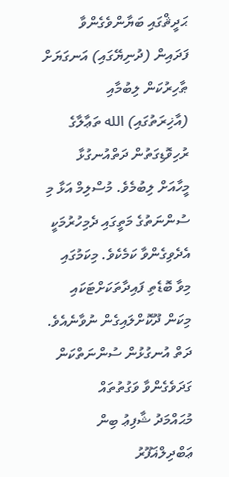ޙަދީޘްގައި ބަޔާންވެގެންވާ ފަދައިން (ދުނިޔޭގައި) އަނގަޔަށް ޠާހިރުކަން ލިބުމާއި (އާޚިރަތުގައި) الله ތަޢާލާގެ ރުހިވޮޑިގަތުން ދަތްއުނގުޅާ މީހާއަށް ލިބުމެވެ. މުސްލިމް އަޅާ މި ސުންނަތުގެ މަތީގައި ދެމިހުރުމަކީ އެދެވިގެންވާ ކަމެކެވެ. މިކަމުގައި މިވާ ބޮޑެތި ފައިދާތަކަށްޓަކައި މިކަން ދޫކޮށްލައިގެން ނުވާނެއެވެ.
ދަތް އުނގުޅުން ސުންނަތްކަން ގަދަވެގެންވާ ވަގުތުތައް
މުޙައްމަދު ޝާފިޢު ބިން ޢަބްދިލްޣަފޫރު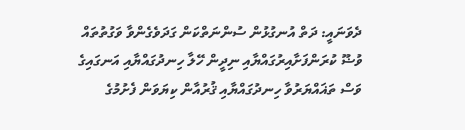ދެވަނައީ: ދަތް އުނގުޅުން ސުންނަތްކަން ގަދަވެގެންވާ ވަގުތުތައް
ވުޟޫ ކުރަންފަށާއިރުގައްޔާއި ނިދީން ހޭލާ ހިނދުގައްޔާއި އަނގައިގެ ވަސް ތަޣައްޔަރުވާ ހިނދުގައްޔާއި ޤުރުއާން ކިޔަވަން ފެށުމުގެ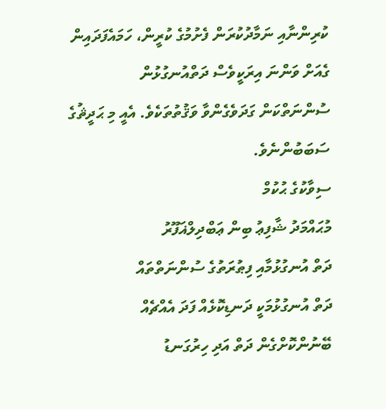ކުރިންނާއި ނަމާދުކުރަން ފެށުމުގެ ކުރީން، ހަމައެފަދައިން ގެއަށް ވަންނަ އިރަކީވެސް ދަތްއުނގުޅުން ސުންނަތްކަން ގަދަވެގެންވާ ވަޤުތުތަކެވެ. އެއީ މި ޙަދީޘުގެ ސަބަބުންނެވެ.
ސިވާކުގެ ޙުކުމް
މުޙައްމަދު ޝާފިޢު ބިން ޢަބްދިލްޣަފޫރު
ދަތް އުނގުޅުމާއި ފިޠުރަތުގެ ސުންނަތްތައް
ދަތް އުނގުޅުމަކީ ދަނޑިކޮޅެއް ފަދަ އެއްޗެއް ބޭނުންކޮށްގެން ދަތް އަދި ހިރުގަނޑު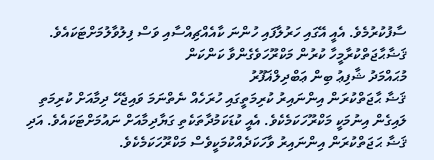ސާފުކުރުމެވެ. އެއީ އޭގައި ހަރުލާފައި ހުންނަ ކާއެއްޗިއްސާއި ވަސް ފިލުވާލުމަށްޓަކައެވެ.
ޤަޟާޙާޖަތްކުރާމީހާ ކުރުން މަކްރޫހަވެގެންވާ ކަންކަން
މުޙައްމަދު ޝާފިޢު ބިން ޢަބްދިލްޣަފޫރު
ޤަޟާ ޙާޖަތްކުރަން އިންނައިރު ކުރިމަތީގައި ހުރަހެއް ނެތްނަމަ ވައިޖެހޭ ދިމާއަށް ކުރިމަތި ލައިގެން އިނުމަކީ މަކްރޫހަކަމެކެވެ. އެއީ ކުޑަކަމުދާތަކެތި ގަޔާދިމާއަށް ނައުމަށްޓަކައެވެ. އަދި ޤަޟާ ޙަޖަތްކުރަން އިންނައިރު ވާހަކަދެއްކުމަކީވެސް މަކްރޫހަކަމެކެވެ.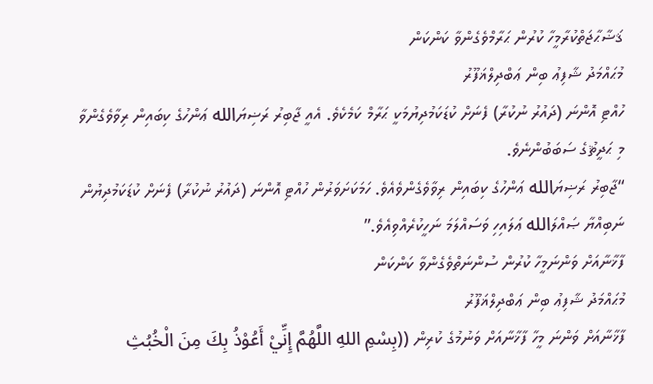ޤަޟާޙާޖަތްކުރާމީހާ ކުރުން ޙަރާމްވެގެންވާ ކަންކަން
މުޙައްމަދު ޝާފިޢު ބިން ޢަބްދިލްޣަފޫރު
ހުއްޓި އޮންނަ (ދައުރު ނުކުރާ) ފެނަށް ކުޑަކަމުދިޔުމަކީ ޙަރާމް ކަމެކެވެ. އެއީ ޖާބިރު ރަޟިޔަالله ޢަންހުގެ ކިބައިން ރިވާވެގެންވާ މި ޙަދީޘުގެ ސަބަބުންނެވެ.
“ޖާބިރު ރަޟިޔަالله ޢަންހުގެ ކިބައިން ރިވާވެގެންވެއެވެ. ހަމަކަށަވަރުން ހުއްޓި އޮންނަ (ދައުރު ނުކުރާ) ފެނަށް ކުޑަކަމުދިޔުން ނަބިއްޔާ ޞައްލަالله ޢަލައިހި ވަސައްލަމަ ނަހީކުރެއްވިއެވެ.”
ފާޚާނާއަށް ވަންނަމީހާ ކުރުން ސުންނަތްވެގެންވާ ކަންކަން
މުޙައްމަދު ޝާފިޢު ބިން ޢަބްދިލްޣަފޫރު
ފާޚާނާއަށް ވަންނަ މީހާ ފާޚާނާއަށް ވަނުމުގެ ކުރިން ((بِسْمِ اللهِ اللَّهُمَّ إِنِّيْ أَعُوْذُ بِكَ مِنَ الْخُبُثِ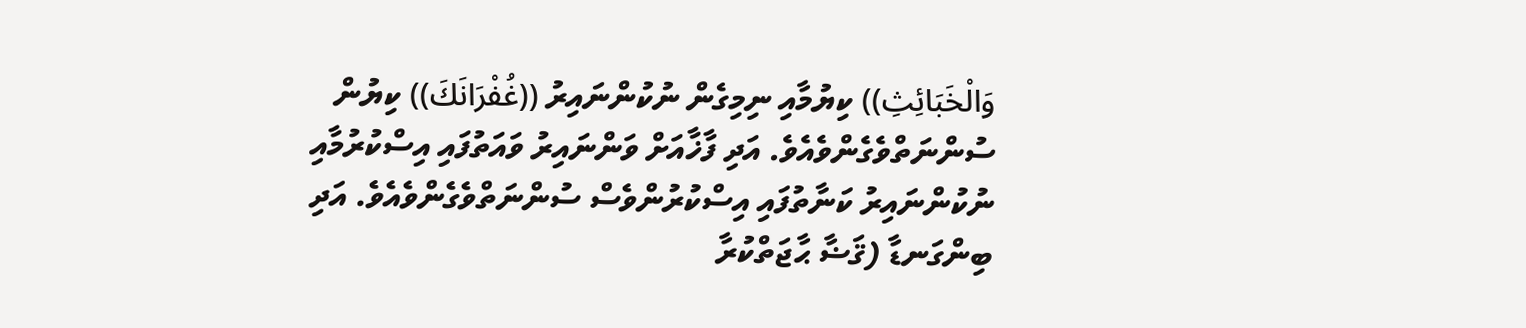وَالْخَبَائِثِ)) ކިޔުމާއި ނިމިގެން ނުކުންނައިރު ((غُفْرَانَكَ)) ކިޔުން ސުންނަތްވެގެންވެއެވެ. އަދި ފާޚާއަށް ވަންނައިރު ވައަތުފައި އިސްކުރުމާއި ނުކުންނައިރު ކަނާތުފައި އިސްކުރުންވެސް ސުންނަތްވެގެންވެއެވެ. އަދި ބިންގަނޑާ (ޤަޟާ ޙާޖަތްކުރާ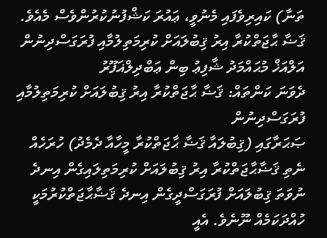ތަނާ) ކައިރިވެފައި މެނުވީ، ޢައުރަ ކަޝްފުނުކުރުންވެސް މެއެވެ.
ޤަޟާ ޙާޖަތްކުރާ އިރު ޤިބުލައަށް ކުރިމަތިލުމާއި ފުރަގަސްދިނުން
އަލްއަޚް މުޙައްމަދު ޝާފިޢު ބިން ޢަބްދިލްޣަފޫރު
ދެވަނަ ކަންތައް: ޤަޟާ ޙާޖަތްކުރާ އިރު ޤިބުލައަށް ކުރިމަތިލުމާއި ފުރަގަސްދިނުން
ޞަޙަރާގައި (ޤިބުލައާ ޤަޟާ ޙާޖަތްކުރާ މީހާއާ ދެމެދު) ހުރަހެއް ނެތި ޤަޟާޙާޖަތްކުރާ އިރު ޤިބުލައަށް ކުރިމަތިލައިގެން އިނދެ ނުވަތަ ޤިބުލައަށް ފުރަގަސްދީގެން އިނދެ ޤަޟާޙާޖަތްކުރުމަކީ ހުއްދަކަމެއް ނޫނެވެ. އެއީ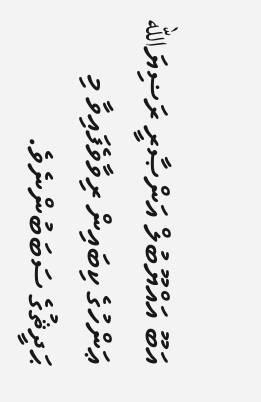އަބޫ އައްޔޫބުލް އަންޞާރީ ރަޟިޔަالله ޢަންހުގެ ކިބައިން ރިވާވެފައިވާ މި ޙަދީޘުގެ ސަބަބުންނެވެ.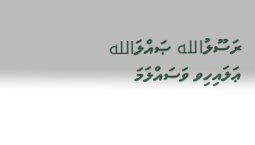ރަސޫލުالله ޞައްލަالله ޢަލައިހިވ ވަސައްލަމަ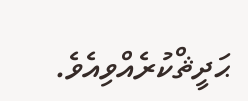ޙަދީޘްކުރެއްވިއެވެ.